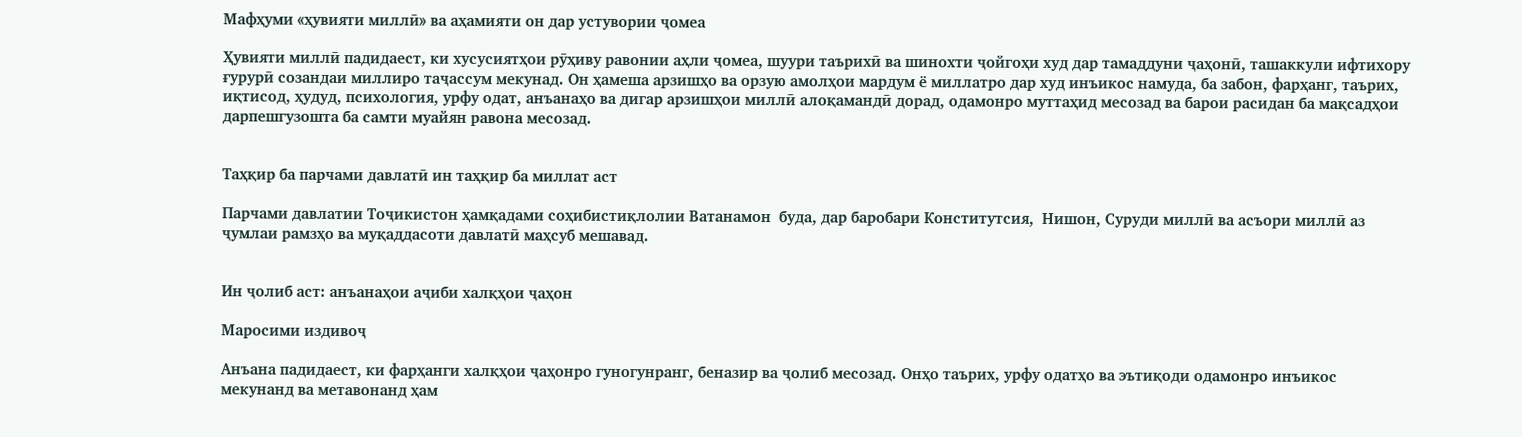Мафҳуми «ҳувияти миллӣ» ва аҳамияти он дар устувории ҷомеа

Ҳувияти миллӣ падидаест, ки хусусиятҳои рӯҳиву равонии аҳли ҷомеа, шуури таърихӣ ва шинохти ҷойгоҳи худ дар тамаддуни ҷаҳонӣ, ташаккули ифтихору ғурурӣ созандаи миллиро таҷассум мекунад. Он ҳамеша арзишҳо ва орзую амолҳои мардум ё миллатро дар худ инъикос намуда, ба забон, фарҳанг, таърих, иқтисод, ҳудуд, психология, урфу одат, анъанаҳо ва дигар арзишҳои миллӣ алоқамандӣ дорад, одамонро муттаҳид месозад ва барои расидан ба мақсадҳои дарпешгузошта ба самти муайян равона месозад.


Таҳқир ба парчами давлатӣ ин таҳқир ба миллат аст

Парчами давлатии Тоҷикистон ҳамқадами соҳибистиқлолии Ватанамон  буда, дар баробари Конститутсия,  Нишон, Суруди миллӣ ва асъори миллӣ аз ҷумлаи рамзҳо ва муқаддасоти давлатӣ маҳсуб мешавад.


Ин ҷолиб аст: анъанаҳои аҷиби халқҳои ҷаҳон

Маросими издивоҷ

Анъана падидаест, ки фарҳанги халқҳои ҷаҳонро гуногунранг, беназир ва ҷолиб месозад. Онҳо таърих, урфу одатҳо ва эътиқоди одамонро инъикос мекунанд ва метавонанд ҳам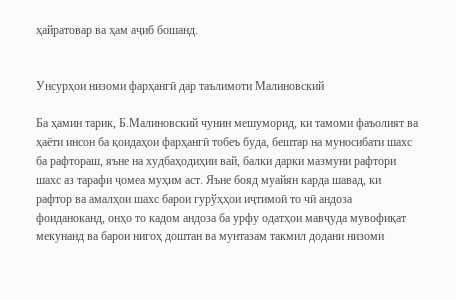ҳайратовар ва ҳам аҷиб бошанд.


Унсурҳои низоми фарҳангӣ дар таълимоти Малиновский

Ба ҳамин тарик, Б.Малиновский чунин мешуморид, ки тамоми фаъолият ва ҳаёти инсон ба қоидаҳои фарҳангӣ тобеъ буда, бештар на муносибати шахс ба рафтораш, яъне на худбаҳодиҳии вай, балки дарки мазмуни рафтори шахс аз тарафи ҷомеа муҳим аст. Яъне бояд муайян карда шавад, ки рафтор ва амалҳои шахс барои гурўҳҳои иҷтимоӣ то чӣ андоза фоиданоканд, онҳо то кадом андоза ба урфу одатҳои мавҷуда мувофиқат мекунанд ва барои нигоҳ доштан ва мунтазам такмил додани низоми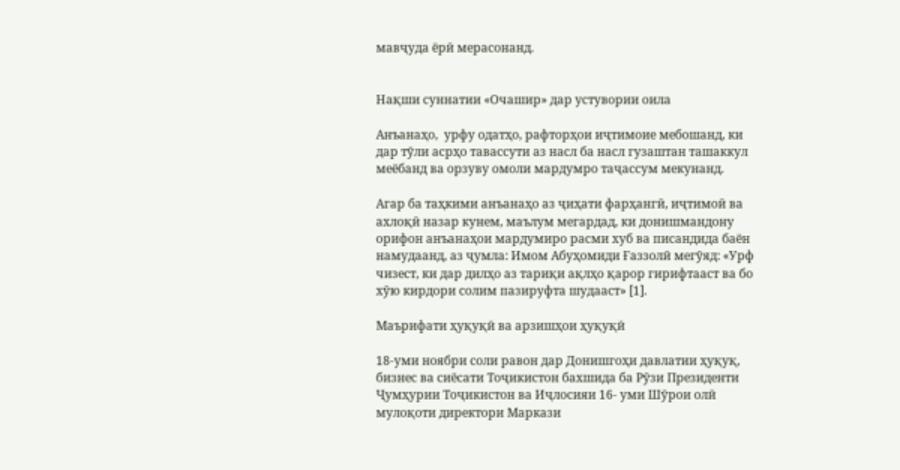мавҷуда ёрӣ мерасонанд.


Нақши суннатии «Очашир» дар устувории оила

Анъанаҳо,  урфу одатҳо, рафторҳои иҷтимоие мебошанд, ки дар тӯли асрҳо тавассути аз насл ба насл гузаштан ташаккул меёбанд ва орзуву омоли мардумро таҷассум мекунанд.

Агар ба таҳкими анъанаҳо аз ҷиҳати фарҳангӣ, иҷтимоӣ ва ахлоқӣ назар кунем, маълум мегардад, ки донишмандону орифон анъанаҳои мардумиро расми хуб ва писандида баён намудаанд, аз ҷумла: Имом Абуҳомиди Ғаззолӣ мегӯяд: «Урф чизест, ки дар дилҳо аз тариқи ақлҳо қарор гирифтааст ва бо хӯю кирдори солим пазируфта шудааст» [1].

Маърифати ҳуқуқӣ ва арзишҳои ҳуқуқӣ

18-уми ноябри соли равон дар Донишгоҳи давлатии ҳуқуқ, бизнес ва сиёсати Тоҷикистон бахшида ба Рӯзи Президенти Ҷумҳурии Тоҷикистон ва Иҷлосияи 16- уми Шӯрои олӣ мулоқоти директори Маркази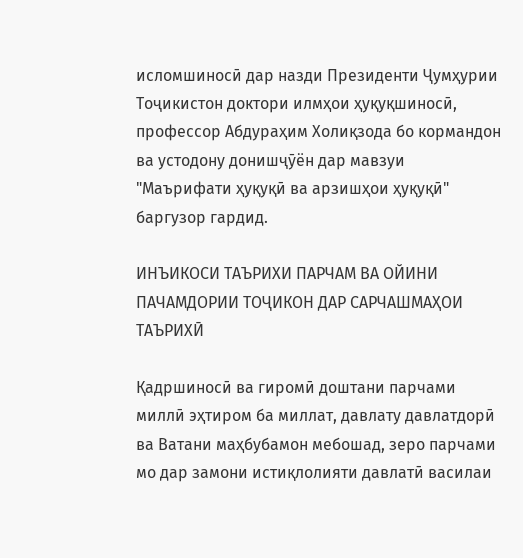исломшиносӣ дар назди Президенти Ҷумҳурии Тоҷикистон доктори илмҳои ҳуқуқшиносӣ, профессор Абдураҳим Холиқзода бо кормандон ва устодону донишҷӯён дар мавзуи "Маърифати ҳуқуқӣ ва арзишҳои ҳуқуқӣ" баргузор гардид.

ИНЪИКОСИ ТАЪРИХИ ПАРЧАМ ВА ОЙИНИ ПАЧАМДОРИИ ТОҶИКОН ДАР САРЧАШМАҲОИ ТАЪРИХӢ

Қадршиносӣ ва гиромӣ доштани парчами миллӣ эҳтиром ба миллат, давлату давлатдорӣ ва Ватани маҳбубамон мебошад, зеро парчами мо дар замони истиқлолияти давлатӣ василаи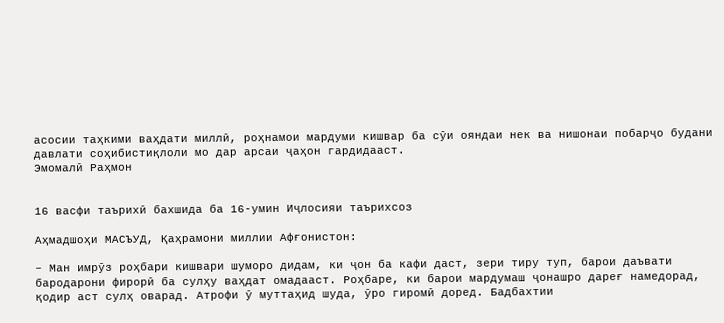асосии таҳкими ваҳдати миллӣ, роҳнамои мардуми кишвар ба сӯи ояндаи нек ва нишонаи побарҷо будани давлати соҳибистиқлоли мо дар арсаи ҷаҳон гардидааст.
Эмомалӣ Раҳмон


16 васфи таърихӣ бахшида ба 16-умин Иҷлосияи таърихсоз

Аҳмадшоҳи МАСЪУД, Қаҳрамони миллии Афғонистон:

– Ман имрӯз роҳбари кишвари шуморо дидам, ки ҷон ба кафи даст, зери тиру туп, барои даъвати бародарони фирорӣ ба сулҳу ваҳдат омадааст. Роҳбаре, ки барои мардумаш ҷонашро дареғ намедорад, қодир аст сулҳ оварад. Атрофи ӯ муттаҳид шуда, ӯро гиромӣ доред. Бадбахтии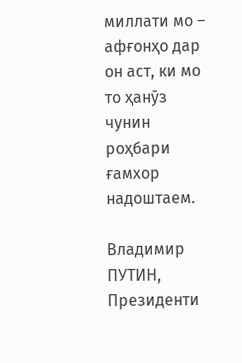миллати мо – афғонҳо дар он аст, ки мо то ҳанӯз чунин роҳбари ғамхор надоштаем.

Владимир ПУТИН, Президенти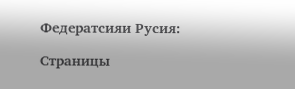Федератсияи Русия:

Страницы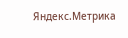Яндекс.Метрика